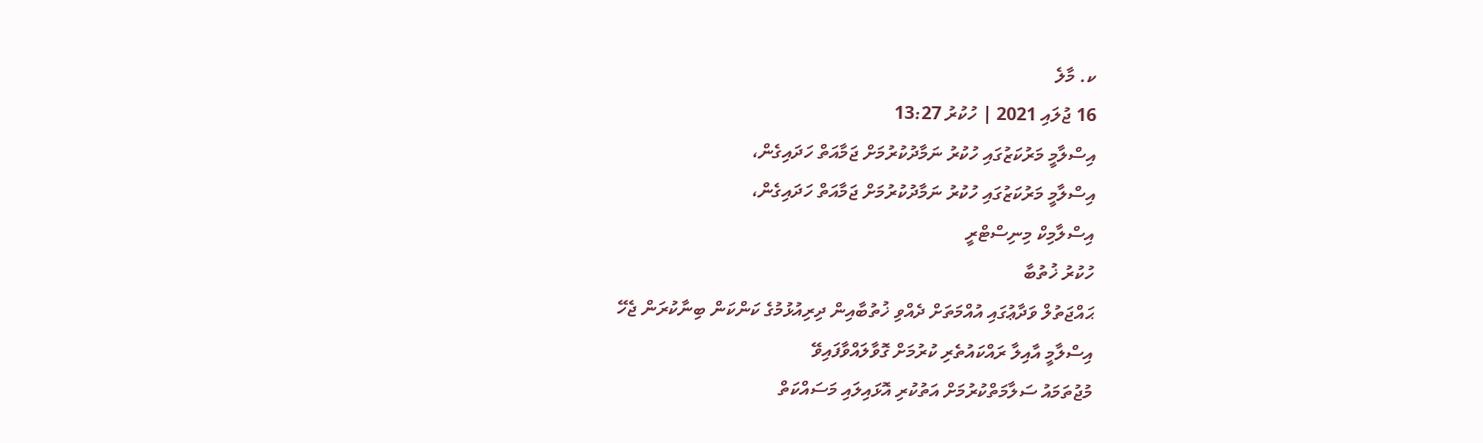ކ. މާލެ
16 ޖުލައި 2021 | ހުކުރު 13:27
އިސްލާމީ މަރުކަޒުގައި ހުކުރު ނަމާދުކުރުމަށް ޖަމާއަތް ހަދައިގެން،
އިސްލާމީ މަރުކަޒުގައި ހުކުރު ނަމާދުކުރުމަށް ޖަމާއަތް ހަދައިގެން،
އިސްލާމިކް މިނިސްޓްރީ
ހުކުރު ޚުތުބާ
ޙައްޖަތުލް ވަދާޢުގައި އުއްމަތަށް ދެއްވި ޚުތުބާއިން ދިރިއުޅުމުގެ ކަންކަން ބިނާކުރަން ޖެހޭ
އިސްލާމީ އާއިލާ ރައްކައުތެރި ކުރުމަށް ގޮވާލައްވާފައިވޭ
މުޖުތަމައު ސަލާމަތްކުރުމަށް އަތުކުރި އޮޅައިލައި މަސައްކަތް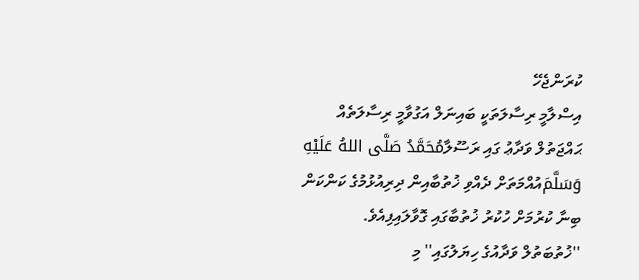ކުރަންޖެހޭ
އިސްލާމީ ރިސާލަތަކީ ބައިނަލް އަގުވާމީ ރިސާލަތެއް
ޙައްޖަތުލް ވަދާޢު ގައި ރަސޫލާمُحَمَّدُ صَلَّى اللهُ عَلَيْهِ وَسَلَّمَއުއްމަތަށް ދެއްވި ޚުތުބާއިން ދިރިއުޅުމުގެ ކަންކަން ބިނާ ކުރުމަށް ހުކުރު ޚުތުބާގައި ގޮވާލައިފިއެވެ.
''ޚުތުބަތުލް ވަދާއުގެ ހިޔަލުގައި'' މި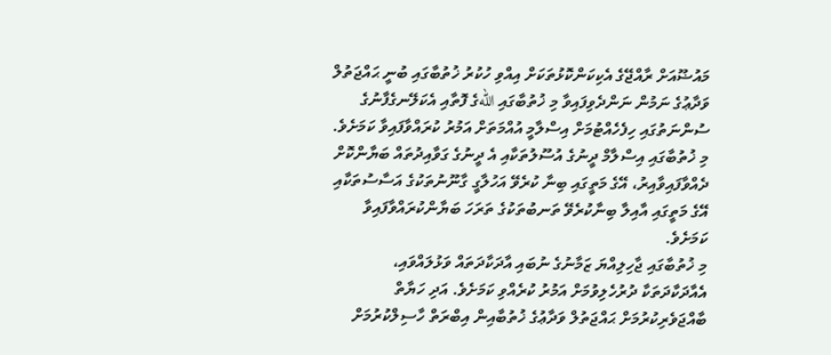މައުޟޫއަށް ރާއްޖޭގެ އެކިކަންކޮޅުތަކަށް އިއްވި ހުކުރު ޚުތުބާގައި ބުނީ ޙައްޖަތުލް ވަދާޢުގެ ނަމުން ނަންދެވިފައިވާ މި ޚުތުބާގައި اللهގެ ފޮތާއި އެކަލޭނގެފާނުގެ ސުންނަތުގައި ހިފެހެއްޓުމަށް އިސްލާމީ އުއްމަތަށް އަމުރު ކުރައްވާފައިވާ ކަމަށެވެ. މި ޚުތުބާގައި އިސްލާމް ދީނުގެ އުސޫލުތަކާއި އެ ދީނުގެ ގަވާއިދުތައް ބަޔާންކޮށް ދެއްވާފައިވާއިރު، އޭގެ މަތީގައި ބިނާ ކުރެވޭ އަހުލާގީ ގާނޫނުތަކުގެ އަސާސުތަކާއި އޭގެ މަތީގައި އާއިލާ ބިނާކުރެވޭ ތަނބުތަކުގެ ތަރަހަ ބަޔާންކުރައްވާފައިވާ ކަމަށެވެ.
މި ޚުތުބާގައި ޖާހިލިއްޔަ ޒަމާނުގެ ނުބައި އާދަކާދަތައް ވަޅުލައްވައި، އެއާދަކާދަތަކާ ދުރުހެލިވުމަށް އަމުރު ކުރެއްވި ކަމަށެވެ. އަދި ހަޔާތް ބާއްޖަވެރިކުރުމަށް ޙައްޖަތުލް ވަދާޢުގެ ޚުތުބާއިން އިބްރަތް ހާސިލްކުރުމަށް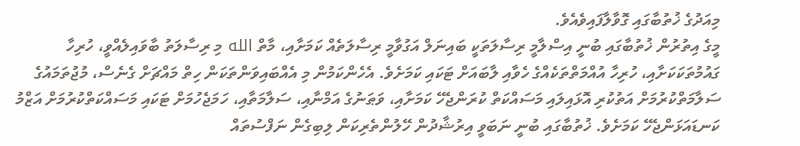މިއަދުގެ ޚުތުބާގައި ގޮވާލާފައިވެއެވެ.
މީގެ އިތުރުން ޚުތުބާގައި ބުނީ އިސްލާމީ ރިސާލަތަކީ ބައިނަލް އަގުވާމީ ރިސާލަތެއް ކަމަށާއި، މާތް الله މި ރިސާލަތު ބާވައިލެއްވީ، ހުރިހާ ގައުމުތަކަކަށާއި، ހުރިހާ އުއްމަތްތަކެއްގެ ހެވާއި ލާބައަށް ޓަކައި ކަމަށެވެ. އެހެންކަމުން މި އެއްބައިވަންތަކަން ހިތް މައްޗަށް ގެނެސް، މުޖުތަމައުގެ ސަލާމަތްކުރުމަށް އަތުކުރި އޮޅައިލައި މަސައްކަތް ކުރަންޖެހޭ ކަމަށާއި، ވަޠަނުގެ އަމްނާއި، ސަލާމަތާއި، ހަމަޖެހުމަށް ޓަކައި މަސައްކަތްކުރުމަށް އަޒްމު ކަނޑައަޅަންޖެހޭ ކަމަށެވެ. ޚުތުބާގައި ބުނީ ނަބަވީ އިރުޝާދުން ހޭލުންތެރިކަން ލިބިގެން ނަފްސުތައް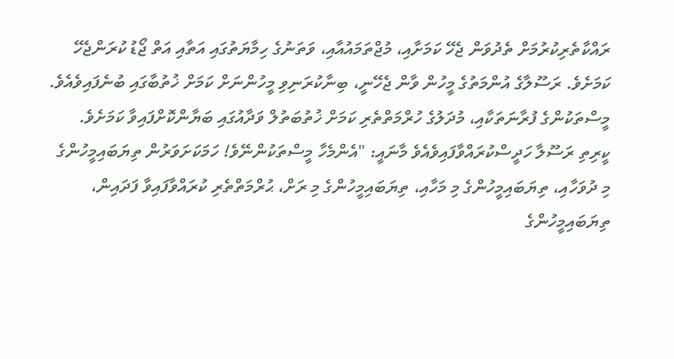ރައްކާތެރިކުރުމަށް ތެދުވަން ޖެހޭ ކަމަށާއި، މުޖްތަމައުއާއި، ވަތަނުގެ ހިމާޔަތުގައި އަތާއި އަތް ޖޯޑު ކުރަންޖެހޭ ކަމަށެވެ. ރަސޫލާގެ އުންމަތުގެ މީހުން ވާން ޖެހޭނީ، ބިނާކުރަނިވި މީހުންނަށް ކަމަށް ޚުތުބާގައި ބުނެފައިވެއެވެ.
މީސްތަކުންގެ ފުރާނަތަކާއި، މުދަލުގެ ހުރްމަތްތެރި ކަމަށް ޚުތުބަތުލް ވަދާއުގައި ބަޔާންކޮށްފައިވާ ކަމަށެވެ. ކީރިތި ރަސޫލާ ހަދީސްކުރައްވާފައިވެއެވެ މާނައީ: "އެންމެހާ މީސްތަކުންނޭވެ! ހަމަކަށަވަރުން ތިޔަބައިމީހުންގެ މި ދުވަހާއި، ތިޔަބައިމީހުންގެ މި މަހާއި، ތިޔަބައިމީހުންގެ މި ރަށް، ޙުރްމަތްތެރި ކުރައްވާފައިވާ ފަދައިން، ތިޔަބައިމީހުންގެ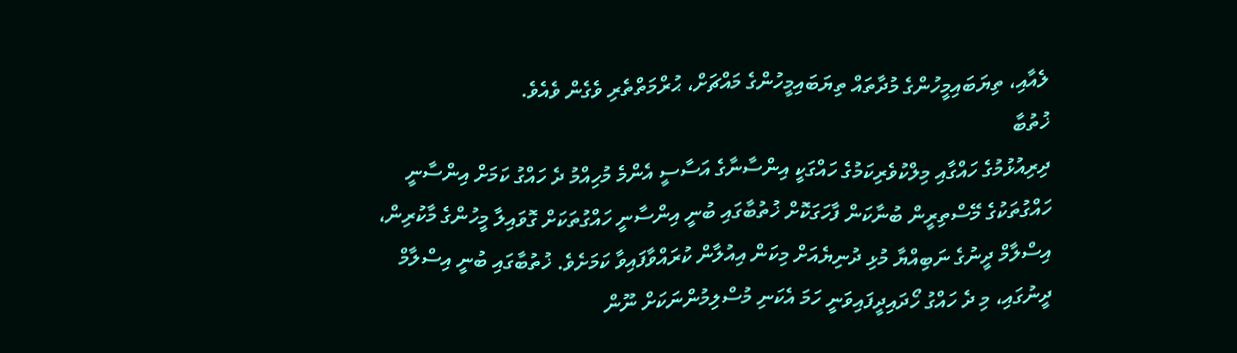ލެއާއި، ތިޔަބައިމީހުންގެ މުދާތައް ތިޔަބައިމީހުންގެ މައްޗަށް، ޙުރްމަތްތެރި ވެގެން ވެއެވެ.
ޚުތުބާ
ދިރިއުޅުމުގެ ހައްގާއި މިލްކުވެރިކަމުގެ ހައްގަކީ އިންސާނާގެ އަސާސީ އެންމެ މުހިއްމު ދެ ހައްގު ކަމަށް އިންސާނީ ހައްގުތަކުގެ މޭސްތިރީން ބުނާކަން ފާހަގަކޮށް ޚުތުބާގައި ބުނީ އިންސާނީ ހައްގުތަކަށް ގޮވައިލާ މީހުންގެ މާކުރިން، އިސްލާމް ދީނުގެ ނަބިއްޔާ މުޅި ދުނިޔެއަށް މިކަން އިއުލާން ކުރައްވާފައިވާ ކަމަށެވެ. ޚުތުބާގައި ބުނީ އިސްލާމް ދީނުގައި، މި ދެ ހައްގު ހޯދައިދީފައިވަނީ ހަމަ އެކަނި މުސްލިމުންނަކަށް ނޫން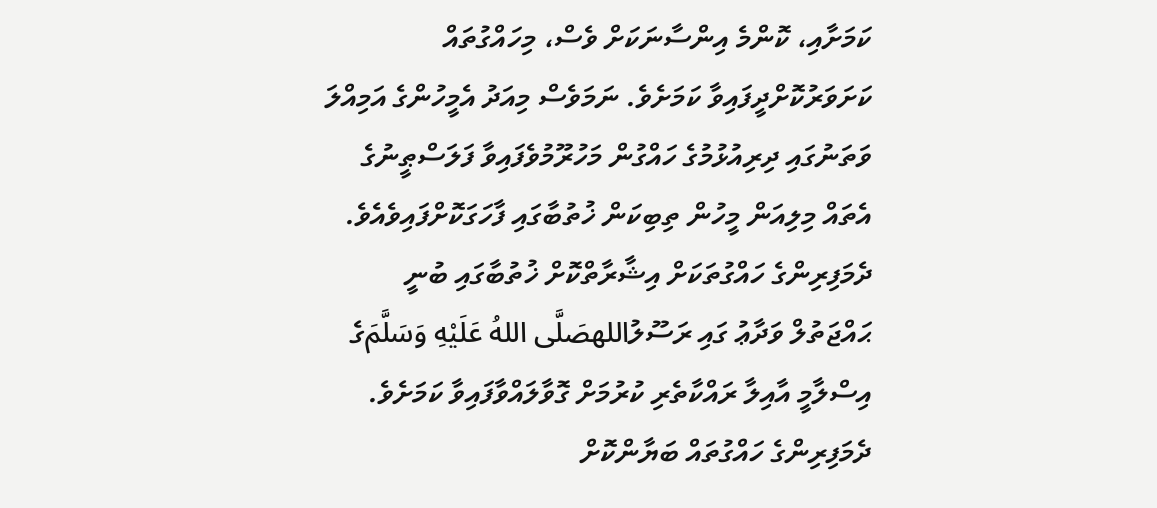ކަމަށާއި، ކޮންމެ އިންސާނަކަށް ވެސް، މިހައްގުތައް ކަށަވަރުކޮށްދީފައިވާ ކަމަށެވެ. ނަމަވެސް މިއަދު އެމީހުންގެ އަމިއްލަ ވަތަނުގައި ދިރިއުޅުމުގެ ހައްގުން މަހުރޫމުވެފައިވާ ފަލަސްޠީނުގެ އެތައް މިލިއަން މީހުން ތިބިކަން ޚުތުބާގައި ފާހަގަކޮށްފައިވެއެވެ.
ދެމަފިރިންގެ ހައްގުތަކަށް އިޝާރާތްކޮށް ޚުތުބާގައި ބުނީ ޙައްޖަތުލް ވަދާޢު ގައި ރަސޫލުاللهصَلَّى اللهُ عَلَيْهِ وَسَلَّمَގެ އިސްލާމީ އާއިލާ ރައްކާތެރި ކުރުމަށް ގޮވާލައްވާފައިވާ ކަމަށެވެ. ދެމަފިރިންގެ ހައްގުތައް ބަޔާންކޮށް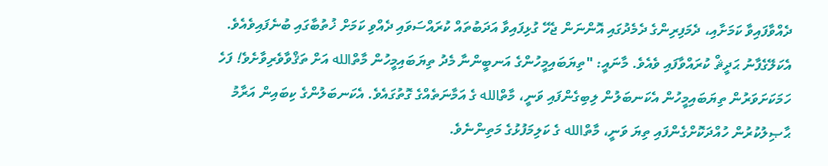ދެއްވާފައިވާ ކަމަށާއި، ދެމަފިރިންގެ ދެމެދުގައި އޮންނަން ޖެހޭ ގުޅިފައިވާ އަދަބުތައް ކުރައްސަވައި ދެއްވި ކަމަށް ޚުތުބާގައި ބުނެފައިވެއެވެ.
އެކަލޭގެފާނު ޙަދީޘް ކުރައްވާފައި ވެއެވެ. މާނައީ: "ތިޔަބައިމީހުންގެ އަނބީންނާ މެދު ތިޔަބައިމީހުން މާތްالله އަށް ތަޤްވާވެރިވާށެވެ! ފަހެ ހަމަކަށަވަރުން ތިޔަބައިމީހުން އެކަނބަލުން ލިބިގެންފައި ވަނީ، މާތްالله ގެ އަމާނަތެއްގެ ގޮތުގައެވެ. އެކަނބަލުންގެ ކިބައިން އަރާމު ޙާޞިލުކުރުން ހުއްދަކޮށްގެންފައި ތިޔަ ވަނީ، މާތްالله ގެ ކަލިމަފުޅުގެ މަތިންނެވެ.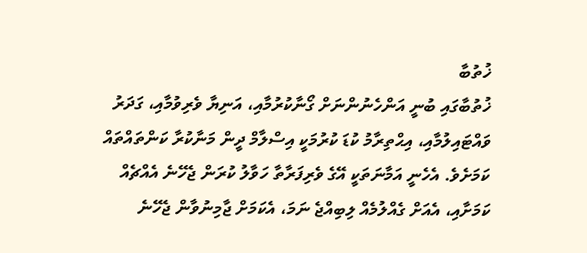ޚުތުބާ
ޚުތުބާގައި ބުނީ އަންހެނުންނަށް ގޯނާކުރުމާއި، އަނިޔާ ވެރިވުމާއި، ގަދަރު ވައްޓައިލުމާއި، އިޙްތިރާމު ކުޑަ ކުރުމަކީ އިސްލާމް ދީން މަނާކުރާ ކަންތައްތައް ކަމަށެވެ. އެހެނީ އަމާނަތަކީ އޭގެ ވެރިފަރާތާ ހަވާލު ކުރަން ޖެހޭނެ އެއްޗެއް ކަމަށާއި، އެއަށް ގެއްލުމެއް ލިބިއްޖެ ނަމަ، އެކަމަށް ޖާމިނުވާން ޖެހޭނެ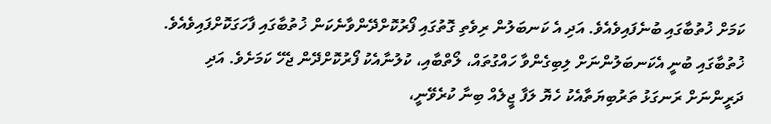ކަމަށް ޚުތުބާގައި ބުނެފައިވެއެވެ. އަދި އެ ކަނބަލުން ރިވެތި ގޮތުގައި ފޯރުކޮށްދޭންވާނެކަން ޚުތުބާގައި ފާހަގަކޮށްފައިވެއެވެ. ޚުތުބާގައި ބުނީ އެކަނބަލުންނަށް ލިބިގެންވާ ހައްގުތައް، ލޯތްބާއި، ކުލުނާއެކު ފޯރުކޮށްދޭން ޖެހޭ ކަމަށެވެ. އަދި ދަރީންނަށް ރަނގަޅު ތަރުބިޔަތާއެކު ހެޔޮ ލަފާ ޖީލެއް ބިނާ ކުރެވޭނީ،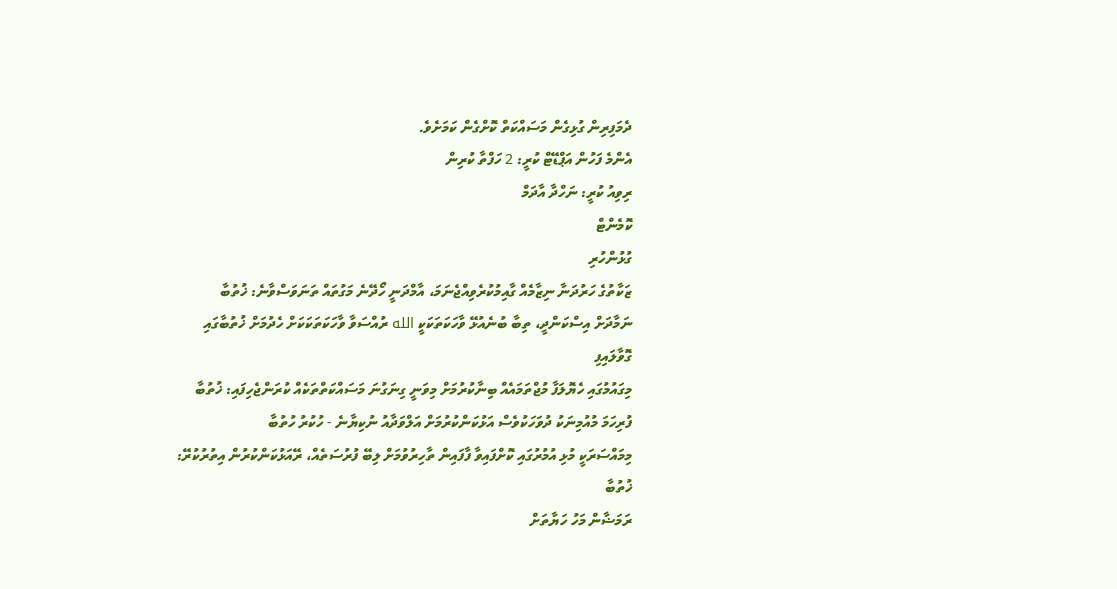ދެމަފިރިން ގުޅިގެން މަސައްކަތް ކޮށްގެން ކަމަށެވެ.
އެންމެ ފަހުން އަޕްޑޭޓް ކުރީ: 2 ހަފްތާ ކުރިން
ރިވިއު ކުރީ: ނަހްދާ އާދަމް
ކޮމެންޓް
ގުޅުންހުރި
ޒަކާތުގެ ހަރުދަނާ ނިޒާމެއް ގާއިމުކުރެވިއްޖެނަމަ، އާމްދަނީ ހޯދޭނެ މަގުތައް ތަނަވަސްވާނެ: ޚުތުބާ
ނަމާދަށް އިސްކަންދީ، ތިބާ ބުނެއުޅޭ ވާހަކަތަކަކީ الله ރުއްސަވާ ވާހަކަތަކަކަށް ހެދުމަށް ޚުތުބާގައި ގޮވާލައިފި
މިގައުމުގައި ހެޔޮލަފާ މުޖްތަމައެއް ބިނާކުރުމަށް މިވަނީ ގިނަގުނަ މަސައްކަތްތަކެއް ކުރަންޖެހިފައި: ޚުތުބާ
ފުރިހަމަ މުއުމިނަކު ދުވަހަކުވެސް އަޅުކަންކުރުމަށް އަލްވަދާއު ނުކިޔާނެ - ހުކުރު ހުތުބާ
މިމައްސަރަކީ މުޅި އުމުރުގައި ކޮށްފައިވާ ފާފައިން ތާހިރުވުމަށް ލިބޭ ފުރުސަތެއް، ރޭއަޅުކަންކުރުން އިތުރުކުރޭ: ޚުތުބާ
ރަމަޟާން މަހު ހަޔާތަށް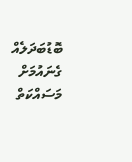ބޮޑުބަދަލެއް ގެނައުމަށް މަސައްކަތް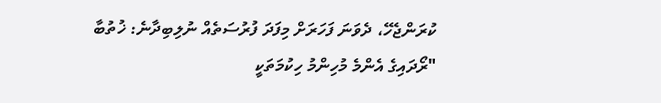ކުރަންޖެހޭ، ދެވަނަ ފަހަރަށް މިފަދަ ފުރުސަތެއް ނުލިބިދާނެ: ޚުތުބާ
"ރޯދައިގެ އެންމެ މުހިންމު ހިކުމަތަކީ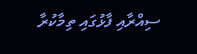ސިއްރާއި ފާޅުގައި ތިމާކުރާ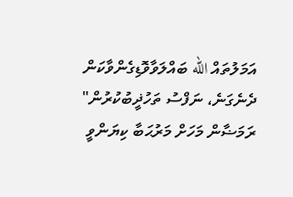އަމަލުތައް الله ބައްލަވާވޮޑިގެންވާކަން ދެނެގަނެ، ނަފްސު ތަހުޛީބުކުރުން"
ރަމަޟާން މަހަށް މަރުޙަބާ ކިޔަންވީ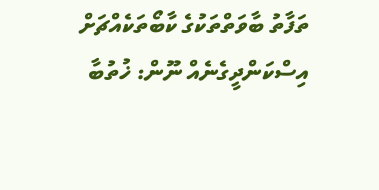ތަފާތު ބާވަތްތަކުގެ ކާބޯތަކެއްޗަށް އިސްކަންދީގެނެއް ނޫން: ޚުތުބާ